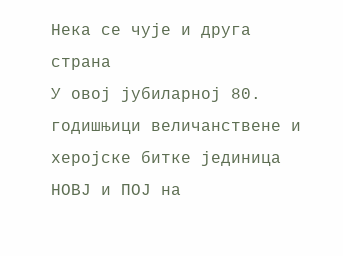Нека се чује и друга страна
У овој јубиларној 80. годишњици величанствене и херојске битке јединица НОВЈ и ПОЈ на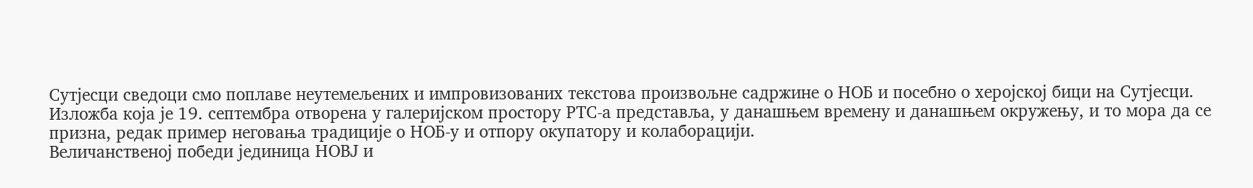Сутјесци сведоци смо поплаве неутемељених и импровизованих текстова произвољне садржине о НОБ и посебно о херојској бици на Сутјесци.
Изложба која је 19. септембра отворена у галеријском простору РТС-а представља, у данашњем времену и данашњем окружењу, и то мора да се призна, редак пример неговања традиције о НОБ-у и отпору окупатору и колаборацији.
Величанственој победи јединица НОВЈ и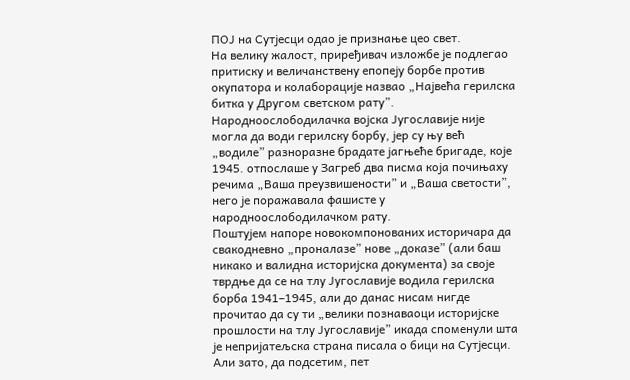ПОЈ на Сутјесци одао је признање цео свет.
На велику жалост, приређивач изложбе је подлегао притиску и величанствену епопеју борбе против окупатора и колаборације назвао „Највећа герилска битка у Другом светском рату”. Народноослободилачка војска Југославије није могла да води герилску борбу, јер су њу већ „водиле” разноразне брадате јагњеће бригаде, које 1945. отпослаше у Загреб два писма која почињаху речима „Ваша преузвишености” и „Ваша светости”, него је поражавала фашисте у народноослободилачком рату.
Поштујем напоре новокомпонованих историчара да свакодневно „проналазе” нове „доказе” (али баш никако и валидна историјска документа) за своје тврдње да се на тлу Југославије водила герилска борба 1941–1945, али до данас нисам нигде прочитао да су ти „велики познаваоци историјске прошлости на тлу Југославије” икада споменули шта је непријатељска страна писала о бици на Сутјесци.
Али зато, да подсетим, пет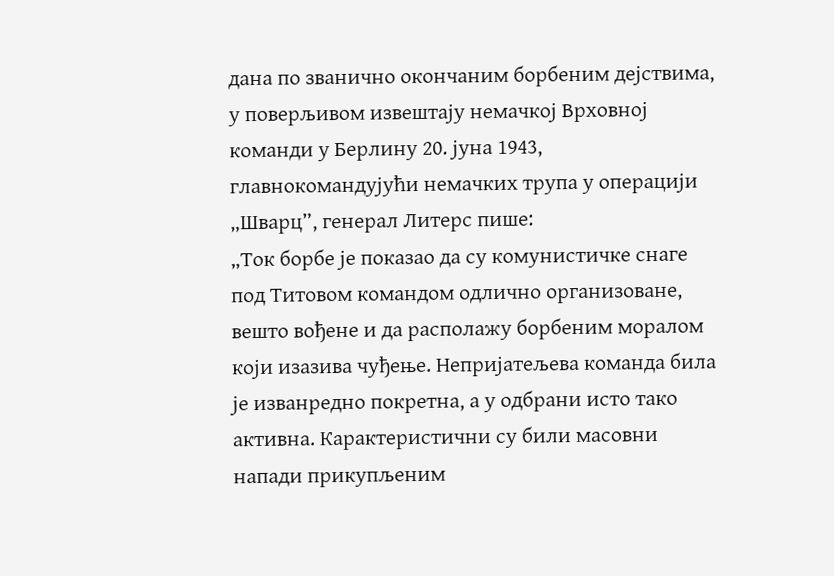дана по званично окончаним борбеним дејствима, у поверљивом извештају немачкој Врховној команди у Берлину 20. јуна 1943, главнокомандујући немачких трупа у операцији „Шварц”, генерал Литерс пише:
„Ток борбе је показао да су комунистичке снаге под Титовом командом одлично организоване, вешто вођене и да располажу борбеним моралом који изазива чуђење. Непријатељева команда била је изванредно покретна, а у одбрани исто тако активна. Карактеристични су били масовни напади прикупљеним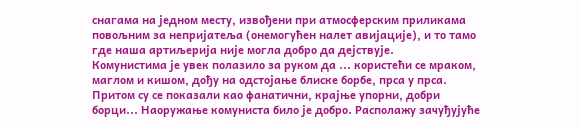снагама на једном месту, извођени при атмосферским приликама повољним за непријатеља (онемогућен налет авијације), и то тамо где наша артиљерија није могла добро да дејствује.
Комунистима је увек полазило за руком да ... користећи се мраком, маглом и кишом, дођу на одстојање блиске борбе, прса у прса. Притом су се показали као фанатични, крајње упорни, добри борци... Наоружање комуниста било је добро. Располажу зачуђујуће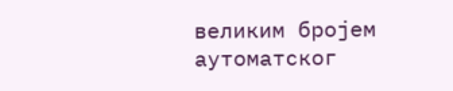великим бројем аутоматског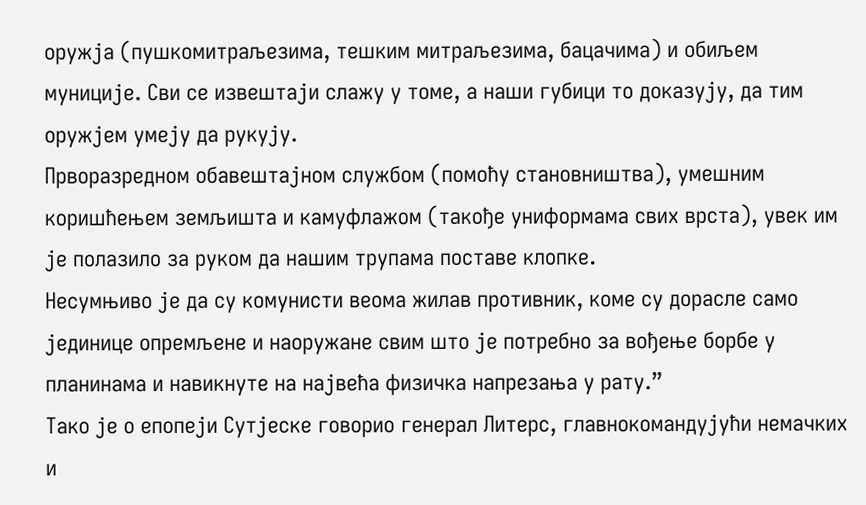оружја (пушкомитраљезима, тешким митраљезима, бацачима) и обиљем муниције. Сви се извештаји слажу у томе, а наши губици то доказују, да тим оружјем умеју да рукују.
Прворазредном обавештајном службом (помоћу становништва), умешним коришћењем земљишта и камуфлажом (такође униформама свих врста), увек им је полазило за руком да нашим трупама поставе клопке.
Несумњиво је да су комунисти веома жилав противник, коме су дорасле само јединице опремљене и наоружане свим што је потребно за вођење борбе у планинама и навикнуте на највећа физичка напрезања у рату.”
Тако је о епопеји Сутјеске говорио генерал Литерс, главнокомандујући немачких и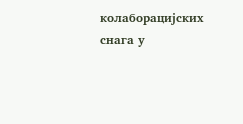колаборацијских снага у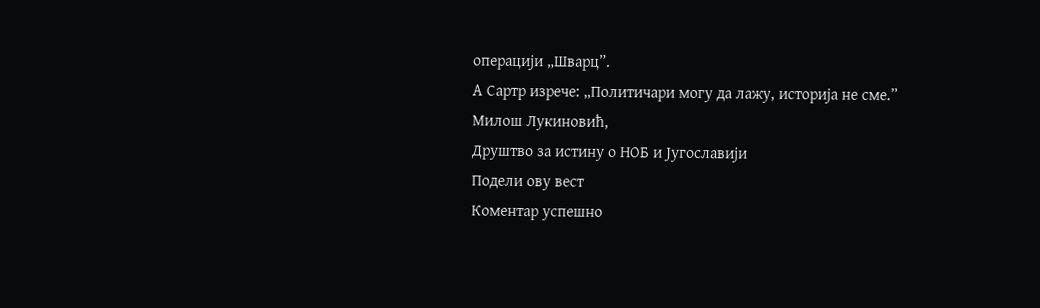операцији „Шварц”.
А Сартр изрече: „Политичари могу да лажу, историја не сме.”
Милош Лукиновић,
Друштво за истину о НОБ и Југославији
Подели ову вест
Комeнтар успeшно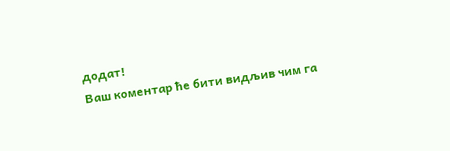додат!
Ваш комeнтар ћe бити видљив чим га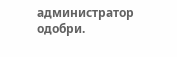администратор одобри.